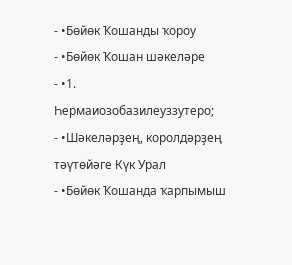- •Бөйөк Ҡошанды ҡороу
- •Бөйөк Ҡошан шәкеләре
- •1. Һермаиозобазилеуззутеро;
- •Шәкеләрҙең, королдәрҙең тәүтөйәге Күк Урал
- •Бөйөк Ҡошанда ҡарпымыш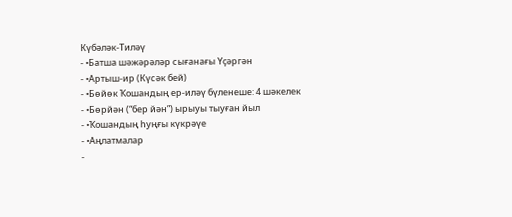Күбәләк-Тиләү
- •Батша шәжәрәләр сығанағы Үҫәргән
- •Артыш-ир (Күсәк бей)
- •Бөйөк Ҡошандың ер-иләү бүленеше: 4 шәкелек
- •Бөрйән (“бер йән”) ырыуы тыуған йыл
- •Ҡошандың һуңғы күкрәүе
- •Аңлатмалар
-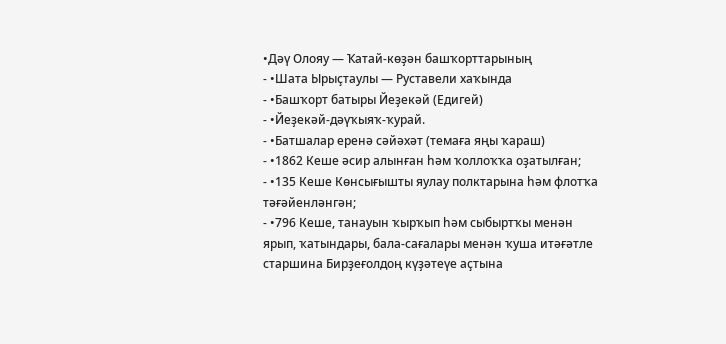•Дәү Олояу — Ҡатай-көҙән башҡорттарының
- •Шата Ырыҫтаулы — Руставели хаҡында
- •Башҡорт батыры Йеҙекәй (Едигей)
- •Йеҙекәй-дәүҡыяҡ-ҡурай.
- •Батшалар еренә сәйәхәт (темаға яңы ҡараш)
- •1862 Кеше әсир алынған һәм ҡоллоҡҡа оҙатылған;
- •135 Кеше Көнсығышты яулау полктарына һәм флотҡа тәғәйенләнгән;
- •796 Кеше, танауын ҡырҡып һәм сыбыртҡы менән ярып, ҡатындары, бала-сағалары менән ҡуша итәғәтле старшина Бирҙеғолдоң күҙәтеүе аҫтына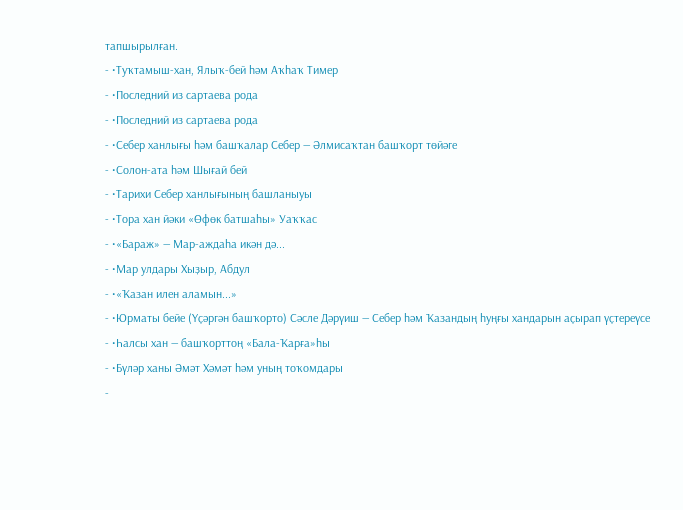тапшырылған.
- •Туҡтамыш-хан, Ялыҡ-бей һәм Аҡһаҡ Тимер
- •Последний из сартаева рода
- •Последний из сартаева рода
- •Себер ханлығы һәм башҡалар Себер — Әлмисаҡтан башҡорт төйәге
- •Солон-ата һәм Шығай бей
- •Тарихи Себер ханлығының башланыуы
- •Тора хан йәки «Өфөк батшаһы» Уаҡҡас
- •«Бараж» — Мар-аждаһа икән дә...
- •Мар улдары Хыҙыр, Абдул
- •«Ҡазан илен аламын...»
- •Юрматы бейе (Үҫәргән башҡорто) Сәсле Дәрүиш — Себер һәм Ҡазандың һуңғы хандарын аҫырап үҫтереүсе
- •Һалсы хан — башҡорттоң «Бала-Ҡарға»һы
- •Бүләр ханы Әмәт Хәмәт һәм уның тоҡомдары
-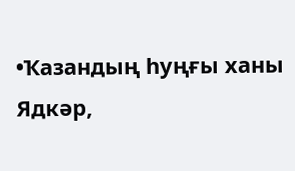•Ҡазандың һуңғы ханы Ядкәр,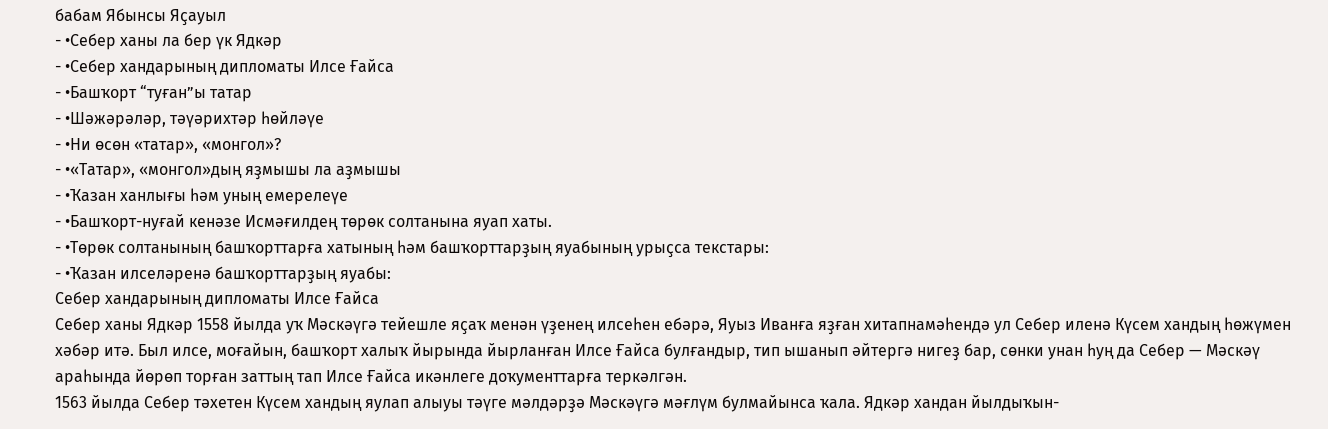бабам Ябынсы Яҫауыл
- •Себер ханы ла бер үк Ядкәр
- •Себер хандарының дипломаты Илсе Ғайса
- •Башҡорт “туған”ы татар
- •Шәжәрәләр, тәүәрихтәр һөйләүе
- •Ни өсөн «татар», «монгол»?
- •«Татар», «монгол»дың яҙмышы ла аҙмышы
- •Ҡазан ханлығы һәм уның емерелеүе
- •Башҡорт-нуғай кенәзе Исмәғилдең төрөк солтанына яуап хаты.
- •Төрөк солтанының башҡорттарға хатының һәм башҡорттарҙың яуабының урыҫса текстары:
- •Ҡазан илселәренә башҡорттарҙың яуабы:
Себер хандарының дипломаты Илсе Ғайса
Себер ханы Ядкәр 1558 йылда уҡ Мәскәүгә тейешле яҫаҡ менән үҙенең илсеһен ебәрә, Яуыз Иванға яҙған хитапнамәһендә ул Себер иленә Күсем хандың һөжүмен хәбәр итә. Был илсе, моғайын, башҡорт халыҡ йырында йырланған Илсе Ғайса булғандыр, тип ышанып әйтергә нигеҙ бар, сөнки унан һуң да Себер — Мәскәү араһында йөрөп торған заттың тап Илсе Ғайса икәнлеге доҡументтарға теркәлгән.
1563 йылда Себер тәхетен Күсем хандың яулап алыуы тәүге мәлдәрҙә Мәскәүгә мәғлүм булмайынса ҡала. Ядкәр хандан йылдыҡын-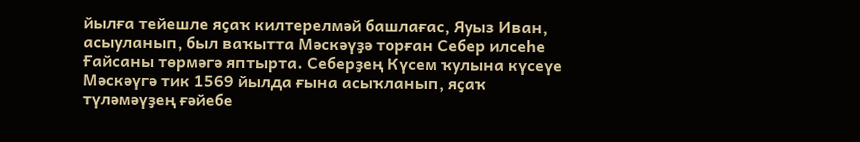йылға тейешле яҫаҡ килтерелмәй башлағас, Яуыз Иван, асыуланып, был ваҡытта Мәскәүҙә торған Себер илсеһе Ғайсаны төрмәгә яптырта. Себерҙең Күсем ҡулына күсеүе Мәскәүгә тик 1569 йылда ғына асыҡланып, яҫаҡ түләмәүҙең ғәйебе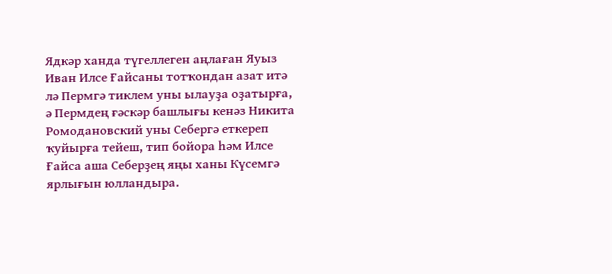Ядкәр ханда түгеллеген аңлаған Яуыз Иван Илсе Ғайсаны тотҡондан азат итә лә Пермгә тиклем уны ылауҙа оҙатырға, ә Пермдең ғәскәр башлығы кенәз Никита Ромодановский уны Себергә еткереп ҡуйырға тейеш, тип бойора һәм Илсе Ғайса аша Себерҙең яңы ханы Күсемгә ярлығын юлландыра.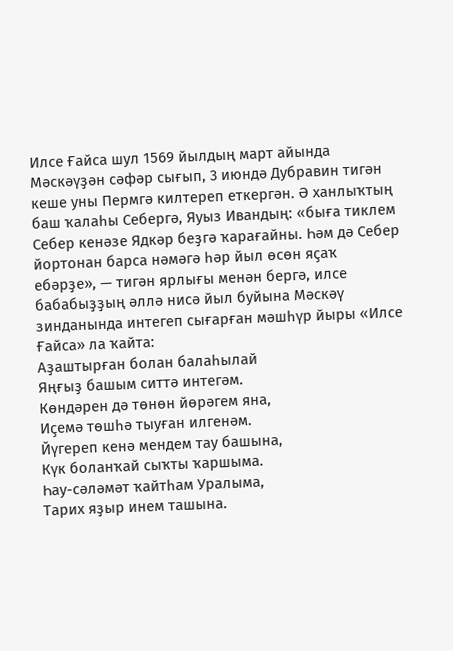Илсе Ғайса шул 1569 йылдың март айында Мәскәүҙән сәфәр сығып, 3 июндә Дубравин тигән кеше уны Пермгә килтереп еткергән. Ә ханлыҡтың баш ҡалаһы Себергә, Яуыз Ивандың: «быға тиклем Себер кенәзе Ядкәр беҙгә ҡарағайны. Һәм дә Себер йортонан барса нәмәгә һәр йыл өсөн яҫаҡ ебәрҙе», — тигән ярлығы менән бергә, илсе бабабыҙҙың әллә нисә йыл буйына Мәскәү зинданында интегеп сығарған мәшһүр йыры «Илсе Ғайса» ла ҡайта:
Аҙаштырған болан балаһылай
Яңғыҙ башым ситтә интегәм.
Көндәрен дә төнөн йөрәгем яна,
Иҫемә төшһә тыуған илгенәм.
Йүгереп кенә мендем тау башына,
Күк боланҡай сыҡты ҡаршыма.
Һау-сәләмәт ҡайтһам Уралыма,
Тарих яҙыр инем ташына.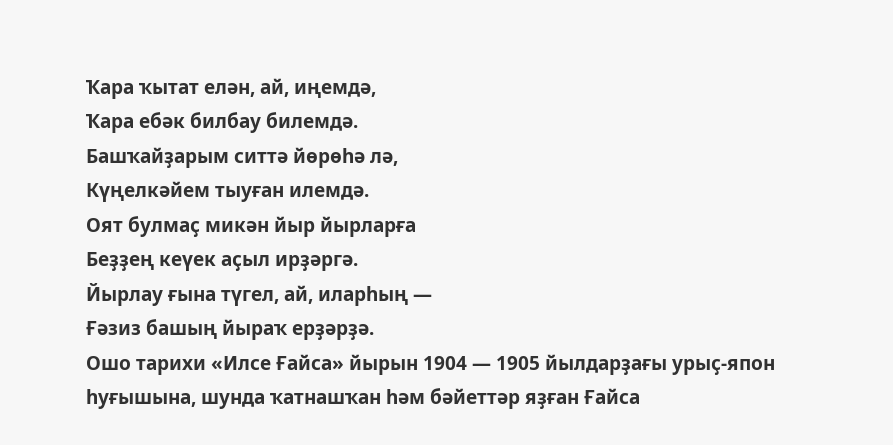Ҡара ҡытат елән, ай, иңемдә,
Ҡара ебәк билбау билемдә.
Башҡайҙарым ситтә йөрөһә лә,
Күңелкәйем тыуған илемдә.
Оят булмаҫ микән йыр йырларға
Беҙҙең кеүек аҫыл ирҙәргә.
Йырлау ғына түгел, ай, иларһың —
Ғәзиз башың йыраҡ ерҙәрҙә.
Ошо тарихи «Илсе Ғайса» йырын 1904 — 1905 йылдарҙағы урыҫ-япон һуғышына, шунда ҡатнашҡан һәм бәйеттәр яҙған Ғайса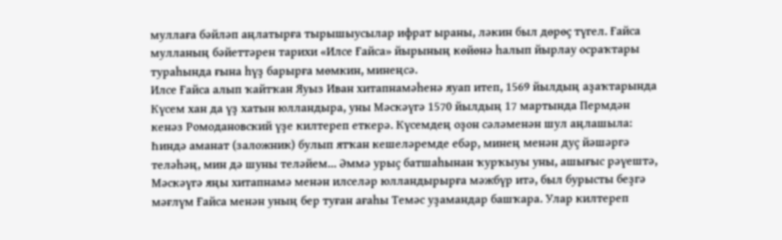муллаға бәйләп аңлатырға тырышыусылар ифрат ыраны, ләкин был дөрөҫ түгел. Ғайса мулланың бәйеттәрен тарихи «Илсе Ғайса» йырының көйөнә һалып йырлау осраҡтары тураһында ғына һүҙ барырға мөмкин, минеңсә.
Илсе Ғайса алып ҡайтҡан Яуыз Иван хитапнамәһенә яуап итеп, 1569 йылдың аҙаҡтарында Күсем хан да үҙ хатын юлландыра, уны Мәскәүгә 1570 йылдың 17 мартында Пермдән кенәз Ромодановский үҙе килтереп еткерә. Күсемдең оҙон сәләменән шул аңлашыла: Һиндә аманат (заложник) булып ятҡан кешеләремде ебәр, минең менән дуҫ йәшәргә теләһәң, мин дә шуны теләйем... Әммә урыҫ батшаһынан ҡурҡыуы уны, ашығыс рәүештә, Мәскәүгә яңы хитапнамә менән илселәр юлландырырға мәжбүр итә, был бурысты беҙгә мәғлүм Ғайса менән уның бер туған ағаһы Темәс уҙамандар башҡара. Улар килтереп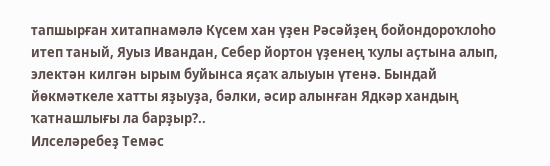тапшырған хитапнамәлә Күсем хан үҙен Рәсәйҙең бойондороҡлоһо итеп таный, Яуыз Ивандан, Себер йортон үҙенең ҡулы аҫтына алып, электән килгән ырым буйынса яҫаҡ алыуын үтенә. Бындай йөкмәткеле хатты яҙыуҙа, бәлки, әсир алынған Ядкәр хандың ҡатнашлығы ла барҙыр?..
Илселәребеҙ Темәс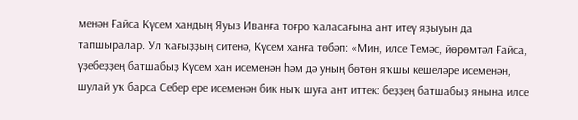менән Ғайса Күсем хандың Яуыз Иванға тоғро ҡаласағына ант итеү яҙыуын да тапшыралар. Ул ҡағыҙҙың ситенә, Күсем ханға төбәп: «Мин, илсе Темәс, йөрөмтәл Ғайса, үҙебеҙҙең батшабыҙ Күсем хан исеменән һәм дә уның бөтөн яҡшы кешеләре исеменән, шулай уҡ барса Себер ере исеменән бик ныҡ шуға ант иттек: беҙҙең батшабыҙ янына илсе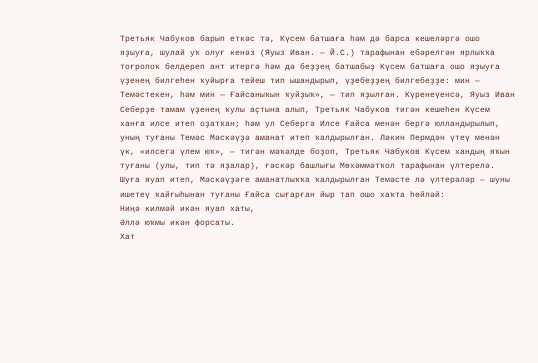Третьяк Чабуков барып еткәс тә, Күсем батшаға һәм дә барса кешеләргә ошо яҙыуға, шулай уҡ олуғ кенәз (Яуыз Иван. — Й.С.) тарафынан ебәрелгән ярлыҡҡа тоғролоҡ белдереп ант итергә һәм дә беҙҙең батшабыҙ Күсем батшаға ошо яҙыуға үҙенең билгеһен ҡуйырға тейеш тип ышандырып, үҙебеҙҙең билгебеҙҙе: мин — Темәстекен, һәм мин — Ғайсаныҡын ҡуйҙыҡ», — тип яҙылған. Күренеүенсә, Яуыз Иван Себерҙе тамам үҙенең ҡулы аҫтына алып, Третьяк Чабуков тигән кешеһен Күсем ханға илсе итеп оҙатҡан; һәм ул Себергә Илсе Ғайса менән бергә юлландырылып, уның туғаны Темәс Мәскәүҙә аманат итеп ҡалдырылған. Ләкин Пермдән үтеү менән үк, «илсегә үлем юҡ», — тигән мәҡәлде боҙоп, Третьяк Чабуков Күсем хандың яҡын туғаны (улы, тип тә яҙалар), ғәскәр башлығы Мөхәммәтҡол тарафынан үлтерелә. Шуға яуап итеп, Мәскәүҙәге аманатлыҡҡа ҡалдырылған Темәсте лә үлтерәләр — шуны ишетеү ҡайғыһынан туғаны Ғайса сығарған йыр тап ошо хаҡта һөйләй:
Ниңә килмәй икән яуап хаты,
Әллә юҡмы икән форсаты.
Хат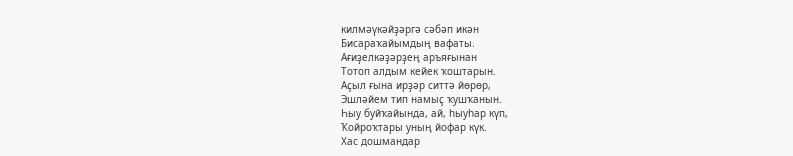килмәүкәйҙәргә сәбәп икән
Бисараҡайымдың вафаты.
Ағиҙелкәҙәрҙең аръяғынан
Тотоп алдым кейек ҡоштарын.
Аҫыл ғына ирҙәр ситтә йөрөр,
Эшләйем тип намыҫ ҡушҡанын.
Һыу буйҡайында, ай, һыуһар күп,
Ҡойроҡтары уның йофар күк.
Хас дошмандар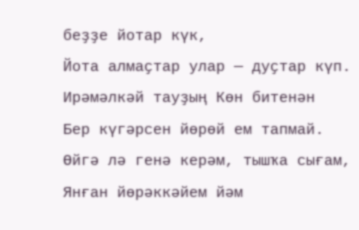беҙҙе йотар күк,
Йота алмаҫтар улар — дуҫтар күп.
Ирәмәлкәй тауҙың Көн битенән
Бер күгәрсен йөрөй ем тапмай.
Өйгә лә генә керәм, тышҡа сығам,
Янған йөрәккәйем йәм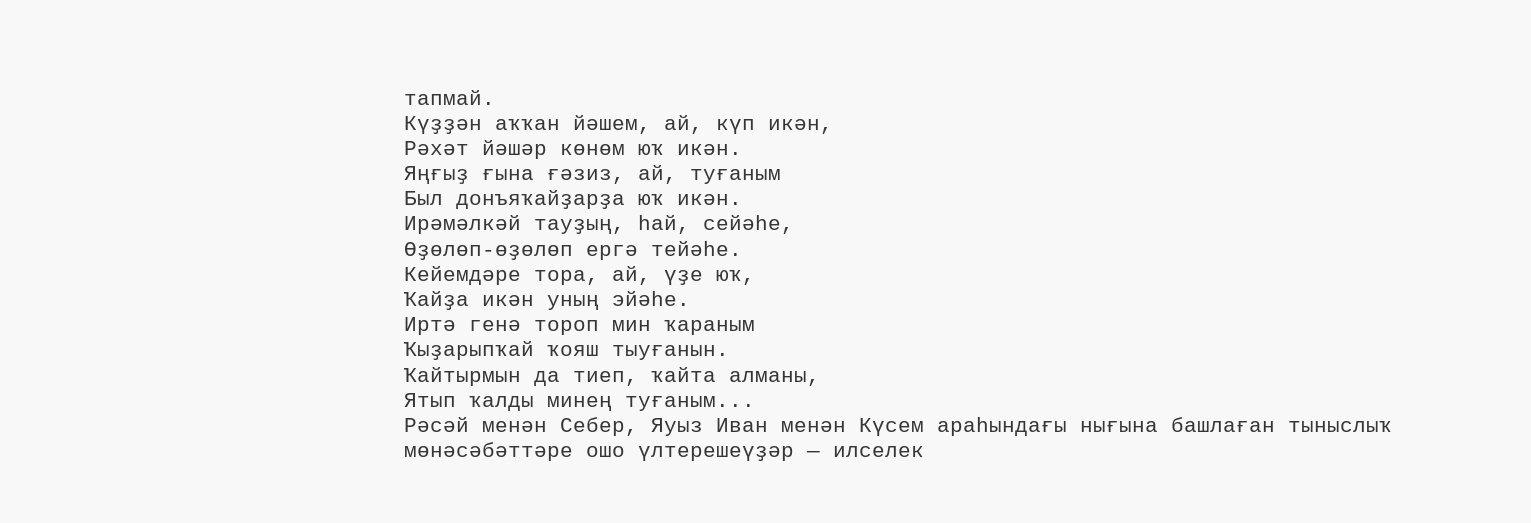тапмай.
Күҙҙән аҡҡан йәшем, ай, күп икән,
Рәхәт йәшәр көнөм юҡ икән.
Яңғыҙ ғына ғәзиз, ай, туғаным
Был донъяҡайҙарҙа юҡ икән.
Ирәмәлкәй тауҙың, һай, сейәһе,
Өҙөлөп-өҙөлөп ергә тейәһе.
Кейемдәре тора, ай, үҙе юҡ,
Ҡайҙа икән уның эйәһе.
Иртә генә тороп мин ҡараным
Ҡыҙарыпҡай ҡояш тыуғанын.
Ҡайтырмын да тиеп, ҡайта алманы,
Ятып ҡалды минең туғаным...
Рәсәй менән Себер, Яуыз Иван менән Күсем араһындағы нығына башлаған тыныслыҡ мөнәсәбәттәре ошо үлтерешеүҙәр — илселек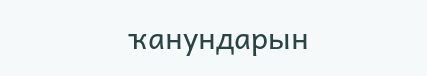ҡанундарын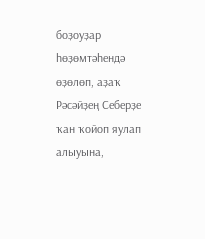боҙоуҙар һөҙөмтәһендә өҙөлөп, аҙаҡ Рәсәйҙең Себерҙе ҡан ҡойоп яулап алыуына,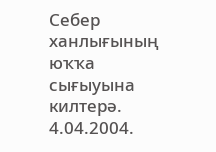Себер ханлығының юҡҡа сығыуына килтерә.
4.04.2004.